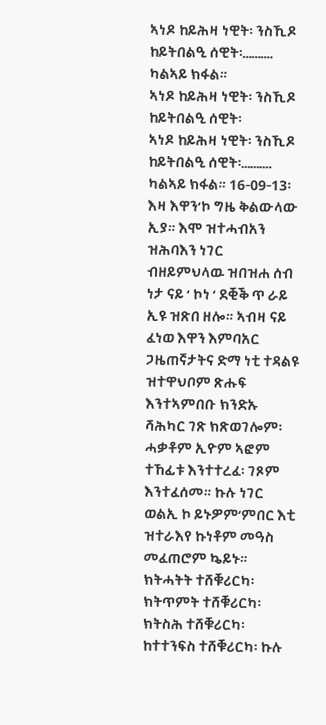ኣነዶ ከይሕዛ ነዊት፡ ንስኺዶ ከይትበልዒ ሰዊት፡………. ካልኣይ ክፋል።
ኣነዶ ከይሕዛ ነዊት፡ ንስኺዶ ከይትበልዒ ሰዊት፡
ኣነዶ ከይሕዛ ነዊት፡ ንስኺዶ ከይትበልዒ ሰዊት፡………. ካልኣይ ክፋል። 16-09-13፡
እዛ እዋን‘ኮ ግዜ ቅልውላው ኢያ። እሞ ዝተሓብአን ዝሕባእን ነገር ብዘይምህላዉ ዝበዝሐ ሰብ ነታ ናይ ‘ ኮነ ‘ ደቒቕ ጥ ራይ ኢዩ ዝጽበ ዘሎ። ኣብዛ ናይ ፈነወ እዋን እምባአር ጋዜጠኛታትና ድማ ነቲ ተዳልዩ ዝተዋህቦም ጽሑፍ እንተኣምበቡ ክንድኡ ሻሕካር ገጽ ክጽወገሎም፡ ሓቃቶም ኢዮም ኣፎም ተኸፊቱ እንተተረፈ፡ ገጾም እንተፈሰመ። ኩሉ ነገር ወልኢ ኮ ይኑዎም‘ምበር እቲ ዝተራእየ ኩነቶም መዓስ መፈጠሮም ኴይኑ። ክትሓትት ተሸቑሪርካ፡ ክትጥምት ተሸቑሪርካ፡ ክትስሕ ተሸቑሪርካ፡ ከተተንፍስ ተሸቑሪርካ፡ ኩሉ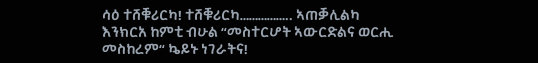ሳዕ ተሸቑሪርካ! ተሸቑሪርካ…………….. ኣጠቓሊልካ እንክርአ ከምቲ ብሁል “መስተርሆት ኣውርድልና ወርሒ መስከረም“ ኴይኑ ነገራትና!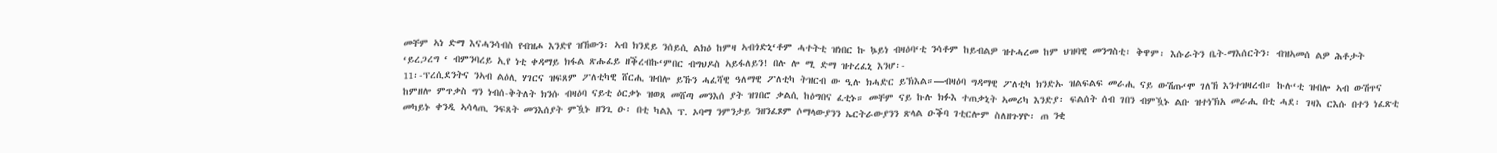መቸም ኣነ ድማ እናሓንሳብስ የብዝሖ እንድየ ዝኸውን፡ ኣብ ክንደይ ንሰይሲ ልክዕ ከምዛ ኣብጎድኒ‘ቶም ሓተትቲ ዝነበር ኩ ኴይነ ብዛዕባ‘ቲ ንሳቶም ከይብልዎ ዝተሓረመ ከም ህዝባዊ መንግስቲ፡ ቅዋም፡ እሱራትን ቤት-ማእሰርትን፡ ብዝኣመሰ ልዎ ሕቶታት ‘ይረጋረግ ‘ ብምንባረይ ኢየ ነቲ ቀዳማይ ክፋል ጽሑፈይ ዘቕረብኩ‘ምበር ብግህዶስ ኣይፋለይን! በሉ ሎ ሚ ድማ ዝተረፈኒ እንሆ፡-
11፡-ፕረሲደንትና ንኣብ ልዕሊ ሃገርና ዝፍጸም ፖለቲካዊ ሸርሒ ዝብሎ ይኹን ሓፈሻዊ ዓለማዊ ፖለቲካ ትዝርብ ው ዒሉ ክሓድር ይኽእል።—ብዛዕባ ግዳማዊ ፖለቲካ ክንድኡ ዝልፍልፍ መራሒ ናይ ውሽጡ‘ሞ ገለኸ እንተዝዛረብ። ኩሉ‘ቲ ዝብሎ ኣብ ውሽጥና ከምዘሎ ምጥቃስ ግን ነብሰ-ቅትለት ክንሱ ብዛዕባ ናይቲ ዕርቃኑ ዝወጸ መሸጣ መንእሰ ያት ዝገበሮ ቃልሲ ከዕግበና ፈቲኑ። መቸም ናይ ኩሉ ክፉእ ተጠቃኒት ኣመሪካ እንድያ፡ ፍልሰት ሰብ ገበን ብምዃኑ ልቡ ዝተነኽአ መራሒ በቲ ሓደ፡ ገዛእ ርእሱ በተን ነፈጽቲ መካይኑ ቀንዲ ኣሳላጢ ንፍጸት መንእሰያት ምዃኑ ዘንጊ ዑ፡ በቲ ካልእ ፕ. ኦባማ ንምንታይ ንዘንፈጾም ሶማላውያንን ኤርትራውያንን ጽላል ዑቕባ ገቲርሎም ስለዘጉሃዮ፡ ጠ ንቂ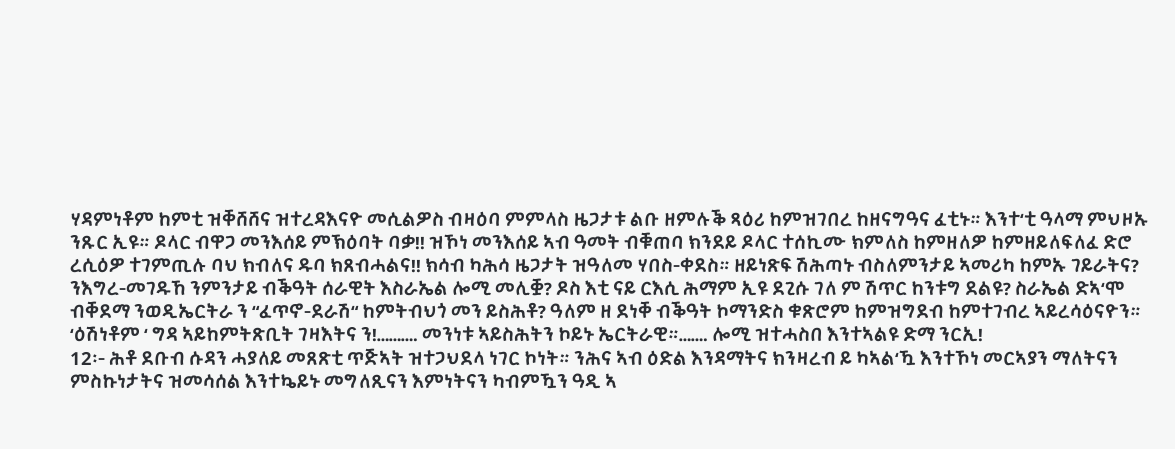ሃዳምነቶም ከምቲ ዝቐሸሸና ዝተረዳእናዮ መሲልዎስ ብዛዕባ ምምላስ ዜጋታቱ ልቡ ዘምሉቕ ጻዕሪ ከምዝገበረ ከዘናግዓና ፈቲኑ። እንተ‘ቲ ዓላማ ምህዞኡ ንጹር ኢዩ። ዶላር ብዋጋ መንእሰይ ምኽዕባት ባቃ!! ዝኾነ መንእሰይ ኣብ ዓመት ብቑጠባ ክንደይ ዶላር ተሰኪሙ ክምለስ ከምዘለዎ ከምዘይለፍለፈ ድሮ ረሲዕዎ ተገምጢሉ ባህ ክብለና ዱባ ክጸብሓልና!! ክሳብ ካሕሳ ዜጋታት ዝዓለመ ሃበስ-ቀደስ። ዘይነጽፍ ሽሕጣኑ ብስለምንታይ ኣመሪካ ከምኡ ገይራትና?
ንእግረ-መገዱኸ ንምንታይ ብቕዓት ሰራዊት እስራኤል ሎሚ መሊቛ? ዶስ እቲ ናይ ርእሲ ሕማም ኢዩ ደጊሱ ገለ ም ሽጥር ከንቱግ ደልዩ? ስራኤል ድኣ‘ሞ ብቐደማ ንወዲኤርትራ ን “ፈጥኖ-ደራሽ“ ከምትብህጎ መን ይስሕቶ? ዓለም ዘ ደነቐ ብቕዓት ኮማንድስ ቁጽሮም ከምዝግደብ ከምተገብረ ኣይረሳዕናዮን። ‘ዕሽነቶም ‘ ግዳ ኣይከምትጽቢት ገዛእትና ን!………. መንነቱ ኣይስሕትን ኮይኑ ኤርትራዊ።……. ሎሚ ዝተሓስበ እንተኣልዩ ድማ ንርኢ!
12፡- ሕቶ ደቡብ ሱዳን ሓያለይ መጸጽቲ ጥጅኣት ዝተጋህደላ ነገር ኮነት። ንሕና ኣብ ዕድል እንዳማትና ክንዛረብ ይ ካኣል‘ዃ እንተኾነ መርኣያን ማለትናን ምስኩነታትና ዝመሳሰል እንተኴይኑ መግለጺናን እምነትናን ካብምዃን ዓዲ ኣ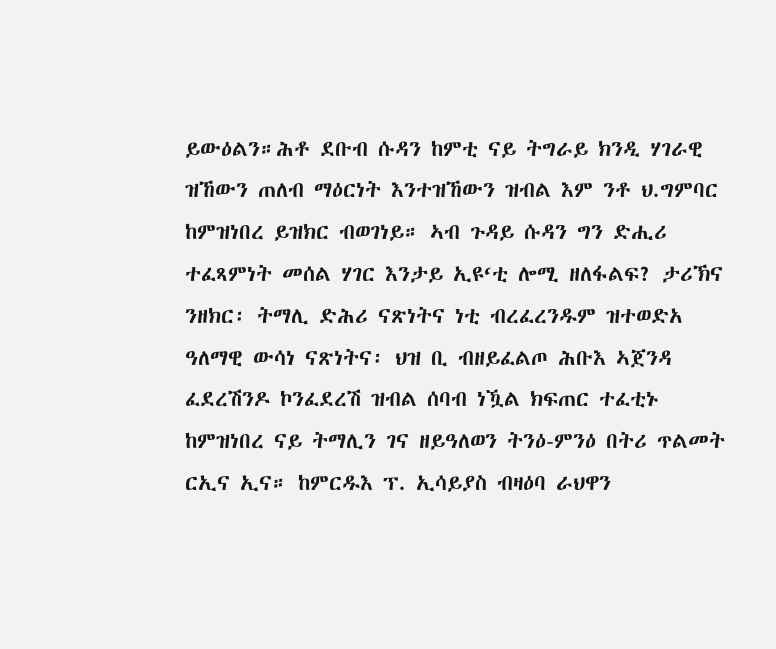ይውዕልን።ሕቶ ደቡብ ሱዳን ከምቲ ናይ ትግራይ ክንዲ ሃገራዊ ዝኸውን ጠለብ ማዕርነት እንተዝኸውን ዝብል እም ንቶ ህ.ግምባር ከምዝነበረ ይዝክር ብወገነይ። ኣብ ጉዳይ ሱዳን ግን ድሒሪ ተፈጻምነት መሰል ሃገር እንታይ ኢዩ‘ቲ ሎሚ ዘለፋልፍ? ታሪኽና ንዘክር፡ ትማሊ ድሕሪ ናጽነትና ነቲ ብረፈረንዱም ዝተወድአ ዓለማዊ ውሳነ ናጽነትና፡ ህዝ ቢ ብዘይፈልጦ ሕቡእ ኣጀንዳ ፈደረሽንዶ ኮንፈደረሽ ዝብል ሰባብ ነዃል ክፍጠር ተፈቲኑ ከምዝነበረ ናይ ትማሊን ገና ዘይዓለወን ትንዕ-ምንዕ በትሪ ጥልመት ርኢና ኢና። ከምርዱእ ፕ. ኢሳይያስ ብዛዕባ ራህዋን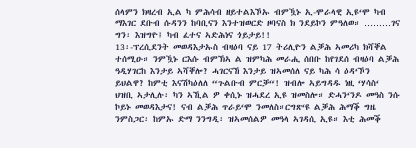ሰላምን ክዛረብ ኢል ካ ምሕሳብ ዘይተልእኾኡ ብምዃኑ ኢ-ሞራላዊ ኢዩ‘ሞ ካብ ማእገር ደቡብ ሱዳንን ከባቢናን እንተዝወርድ ዞባናስ ክ ንደይኮን ምዓለወ። ………ገና ግን፡ እዝግዮ፤ ካብ ፈተና ኣድሕነና ጎይታይ!!
13፡-ፕረሲደንት መወዳእታኡስ ብዛዕባ ናይ 17 ትሪሊዮን ልቓሕ ኣመሪካ ክሻቐል ተሰሚዑ። ንምዃኑ ርእሱ ብምኽኣ ል ዝምካሕ መራሒ ሰበቡ ከየገደሰ ብዛዕባ ልቓሕ ዓዲሃገርከ እንታይ ኣሻቐሎ? ሓገርናኸ እንታይ ዝኣመሰለ ናይ ካሕ ሳ ዕዳ‘ኾን ይህልዋ? ከምቲ እናሽካዕለለ “ጉልቡብ ምርቓ“! ዝብሎ ኣይግዳዱ ነዚ ‘ሃሳስ‘ ህዝቢ ኣታሊሉ፡ ካን ኣኺል ዎ ቀሲኑ ዝሓደረ ኢዩ ዝመስሎ። ድሓን‘ንዶ መዓስ ንሱ ኮይኑ መወዳእታና! ናብ ልቓሕ ጥራይ‘ሞ ንመለስ።ርግጽ‘ዩ ልቓሕ ሕማቕ ግዜ ንምስጋር፡ ከምኡ ድማ ንንግዲ፡ ዝኣመሰልዎ መዓላ ኣገዳሲ ኢዩ። እቲ ሕመቕ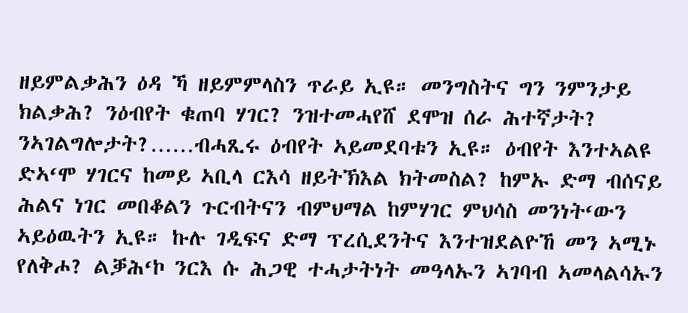ዘይምልቃሕን ዕዳ ኻ ዘይምምላስን ጥራይ ኢዩ። መንግስትና ግን ንምንታይ ክልቃሕ? ንዕብየት ቁጠባ ሃገር? ንዝተመሓየሸ ደሞዝ ሰራ ሕተኛታት? ንኣገልግሎታት?……ብሓጺሩ ዕብየት ኣይመደባቱን ኢዩ። ዕብየት እንተኣልዩ ድኣ‘ሞ ሃገርና ከመይ ኣቢላ ርእሳ ዘይትኽእል ክትመስል? ከምኡ ድማ ብሰናይ ሕልና ነገር መበቆልን ጉርብትናን ብምህማል ከምሃገር ምህሳስ መንነት‘ውን ኣይዕዉትን ኢዩ። ኩሉ ገዲፍና ድማ ፕረሲደንትና እንተዝደልዮኸ መን ኣሚኑ የለቅሖ? ልቓሕ‘ኮ ንርእ ሱ ሕጋዊ ተሓታትነት መዓላኡን ኣገባብ ኣመላልሳኡን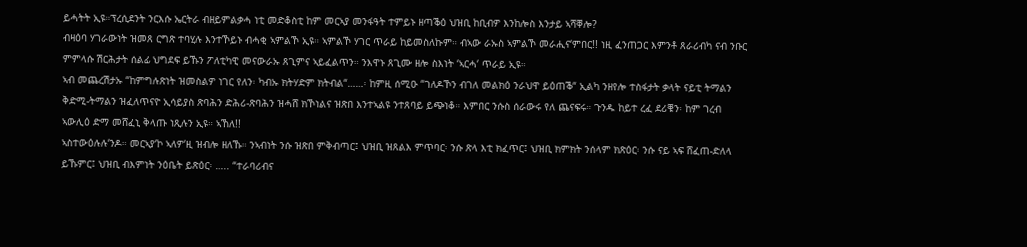ይሓትት ኢዩ።ፕረሲደንት ንርእሱ ኤርትራ ብዘይምልቃሓ ነቲ መድቆስቲ ከም መርኣያ መንፋዓት ተምይኑ ዘጣቕዕ ህዝቢ ከቢብዎ እንከሎስ እንታይ ኣሻቐሎ?
ብዛዕባ ሃገራውነት ዝመጸ ርግጽ ተባሂሉ እንተኾይኑ ብሓቂ ኣምልኾ ኢዩ። ኣምልኾ ሃገር ጥራይ ከይመስለኩም። ብኣው ራኡስ ኣምልኾ መራሒና‘ምበር!! ነዚ ፈንጠጋር እምንቶ ጸራሪብካ ናብ ንቡር ምምላሱ ሽርሕታት ሰልፊ ህግደፍ ይኹን ፖለቲካዊ መናውራኡ ጸጊምና ኣይፈልጥን። ንእዋኑ ጸጊሙ ዘሎ ስእነት ‘ኣርሓ‘ ጥራይ ኢዩ።
ኣብ መጨረሽታኡ “ከምግሉጽነት ዝመስልዎ ነገር የለን፡ ካብኡ ክትሃድም ክትብል“……፡ ከምዚ ሰሚዑ “ገለዶኾን ብገለ መልክዕ ንራህዋ ይዕጠቕ“ ኢልካ ንዘየሎ ተስፋታት ቃላት ናይቲ ትማልን ቅድሚ-ትማልን ዝፈለጥናዮ ኢሳይያስ ጽባሕን ድሕሪ-ጽባሕን ዝሓሸ ክኾነልና ዝጽበ እንተኣልዩ ንተጸባይ ይጭነቆ። እምበር ንሱስ ሰራውሩ የለ ጨናፍሩ። ጉንዱ ከይተ ረፈ ደሪቑን፡ ከም ገረብ ኣውሊዕ ድማ መሸፈኒ ቅላጡ ነጺሉን ኢዩ። ኣኸለ!!
ኣስተውዕሉሉ‘ንዶ። መርኣያ‘ኮ ኣለዎ‘ዚ ዝብሎ ዘለኹ። ንኣብነት ንሱ ዝጽበ ምቅብጣር፤ ህዝቢ ዝጸልእ ምጥባር፡ ንሱ ጽላ እቲ ክፈጥር፤ ህዝቢ ክምክት ንሰላም ክጽዕር፡ ንሱ ናይ ኣፍ ሸፈጠ-ድለላ ይኹምር፤ ህዝቢ ብእምነት ንዕቤት ይጽዕር፡ ….. “ተራባሪብና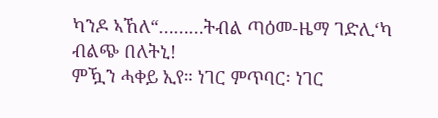ካንዶ ኣኸለ“………ትብል ጣዕመ-ዜማ ገድሊ‘ካ ብልጭ በለትኒ!
ምዃን ሓቀይ ኢየ። ነገር ምጥባር፡ ነገር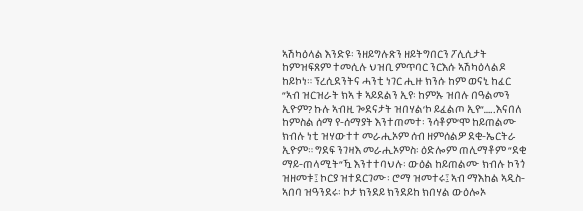ኣሽካዕላል እንድዩ፡ ንዘይግሉጽን ዘይትግበርን ፖሊሲታት ከምዝፍጸም ተመሲሉ ህዝቢ ምጥባር ንርእሱ ኣሽካዕላልዶ ከይኮነ። ፕረሲደንትና ሓንቲ ነገር ሒዙ ክንሱ ከም ወናኒ ከፈር “ኣብ ዝርዝራት ክኣ ቱ ኣይደልን ኢየ፡ ከምኡ ዝበሉ በዓልመን ኢዮም? ኩሉ ኣብዚ ጐደናታት ዝበሃል‘ኮ ይፈልጦ ኢየ“…..እናበለ ከምስል ሰማ የ-ሰማያት እንተጠመተ፡ ንሳቶም‘ሞ ከይጠልሙ ክብሉ ነቲ ዝሃውተተ መራሒኦም ሰብ ዘምሰልዎ ደቂ-ኤርትራ ኢዮም። ግደፍ ንገዛእ መራሒኦምስ፡ ዕድሎም ጠሊማቶም “ደቂ ማይ-ጠላሚት“ዃ እንተተባህሉ፡ ውዕል ከይጠልሙ ክብሉ ኮንጎ ዝዘመቱ፤ ኮርያ ዝተደርገሙ፡ ሮማ ዝመተሩ፤ ኣብ ማእከል ኣዲስ-ኣበባ ዝዓንደሩ፡ ኮታ ክንደይ ክንደይከ ክበሃል ውዕሎኦ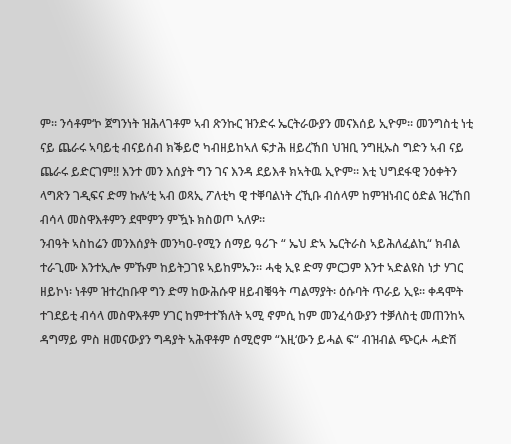ም። ንሳቶም‘ኮ ጀግንነት ዝሕላገቶም ኣብ ጽንኩር ዝንድሩ ኤርትራውያን መናእሰይ ኢዮም። መንግስቲ ነቲ ናይ ጨራሩ ኣባይቲ ብናይሰብ ክቕይሮ ካብዘይከኣለ ፍታሕ ዘይረኸበ ህዝቢ ንግዚኡስ ግድን ኣብ ናይ ጨራሩ ይድርገም!! እንተ መን እሰያት ግን ገና እንዳ ደይእቶ ክኣትዉ ኢዮም። እቲ ህግደፋዊ ንዕቀትን ላግጽን ገዲፍና ድማ ኩሉ‘ቲ ኣብ ወጻኢ ፖለቲካ ዊ ተቐባልነት ረኺቡ ብሰላም ከምዝነብር ዕድል ዝረኸበ ብሳላ መስዋእቶምን ደሞምን ምዃኑ ክስወጦ ኣለዎ።
ንብዓት ኣስከሬን መንእሰያት መንካዐ-የሚን ሰማይ ዓሪጉ “ ኤህ ድኣ ኤርትራስ ኣይሕለፈልኪ“ ክብል ተራጊሙ እንተኢሎ ምኹም ከይትጋገዩ ኣይከምኡን። ሓቂ ኢዩ ድማ ምርጋም እንተ ኣድልዩስ ነታ ሃገር ዘይኮነ፡ ነቶም ዝተረከቡዋ ግን ድማ ከውሕሱዋ ዘይብቑዓት ጣልማያት፡ ዕሱባት ጥራይ ኢዩ። ቀዳሞት ተገደይቲ ብሳላ መስዋእቶም ሃገር ከምተተኽለት ኣሚ ኖምሲ ከም መንፈሳውያን ተቓለስቲ መጠንከኣ ዳግማይ ምስ ዘመናውያን ግዳያት ኣሕዋቶም ሰሚሮም “እዚ‘ውን ይሓል ፍ“ ብዝብል ጭርሖ ሓድሽ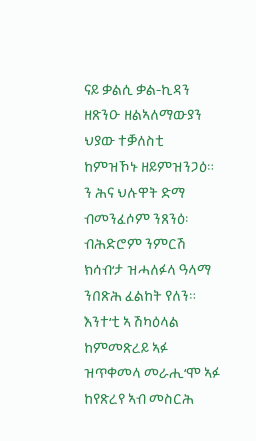ናይ ቃልሲ ቃል-ኪዳን ዘጽንዑ ዘልኣለማውያን ህያው ተቓለስቲ ከምዝኾኑ ዘይምዝንጋዕ። ን ሕና ህሉዋት ድማ ብመንፈሶም ንጸንዕ፡ ብሕድሮም ንምርሽ ክሳብ‘ታ ዝሓለፉላ ዓላማ ንበጽሕ ፈልከት የለን። እንተ‘ቲ ኣ ሽካዕላል ከምመጽረይ ኣፉ ዝጥቀመላ መራሒ‘ሞ ኣፉ ከየጽረየ ኣብ መስርሕ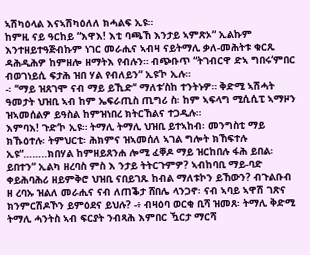ኣሽካዕላል እናኣሽካዕለለ ክሓልፍ ኢዩ።
ከምዚ ናይ ዓርከይ “እዋእ! እቲ ባጫኸ እንታይ ኣምጽኦ“ ኢልኩም እንተዘይተዓጅብኩም ነገር መራሒና ኣብዛ ናይትማሊ ቃለ-መሕትቱ ቁርጹ ዳሕዲሕዎ ከምዘሎ ዘማትእ የብሉን። ብጭቡጥ “ትገብርዋ ድኣ ግበሩ‘ምበር ብወገነይሲ ፍታሕ ዝበ ሃል የብለይን“ ኢዩ‘ኮ ኢሉ።
-፡ ‘‘ማይ ዝጸገሞ ናብ ማይ ይኺድ‘‘ ማለቱ‘ስከ ተንትኑዎ። ቅድሚ ኣሽሓት ዓመታት ህዝቢ ኣብ ከም ኤፍራጢስ ጢግሪ ስ፡ ከም ኣፍላግ ሚሲሲፒ ኣማዞን ዝኣመሰልዎ ይዓስል ከምዝነበረ ክትርኸልና ተጋዲሉ።
እምባእ! ጉድ‘ኮ ኢዩ። ትማሊ ትማሊ ህዝቢ ይተኣከብ፡ መንግስቲ ማይ ክኹዕተሉ፡ ትምህርቲ፡ ሕክምና ዝኣመሰለ ኣገል ግሎት ክኸፍተሉ ኢዩ“……..ክበሃል ከምዘይጸንሐ ሎሚ ፈቐዶ ማይ ዝርከበሉ ፋሕ ይበል፡ ይበተን“ ኢልካ ዘረባስ ምስ እ ንታይ ትትርጉምዎ? ኣብከባቢ ማይ-ባድ ቀይሕባሕሪ ዘይምቅሮ ህዝቢ ናበይገጹ ከብል ማለቱኮን ይኸውን? ብጉልቡብ ዘ ረባኡ ዝልለ መራሒና ናብ ለጠቕታ ሸበሌ ላንጋኖ፡ ናብ ኣባይ ኣዋሽ ገጽና ክንምርሽዶኾን ይምዕደና ይህሉ? -፥ ብዛዕባ ወርቂ ቢሻ ዝመጸ፡ ትማሊ ቅድሚ ትማሊ ሓንትስ ኣብ ፍርያት ንብጻሕ እምበር ዃርታ ማርሻ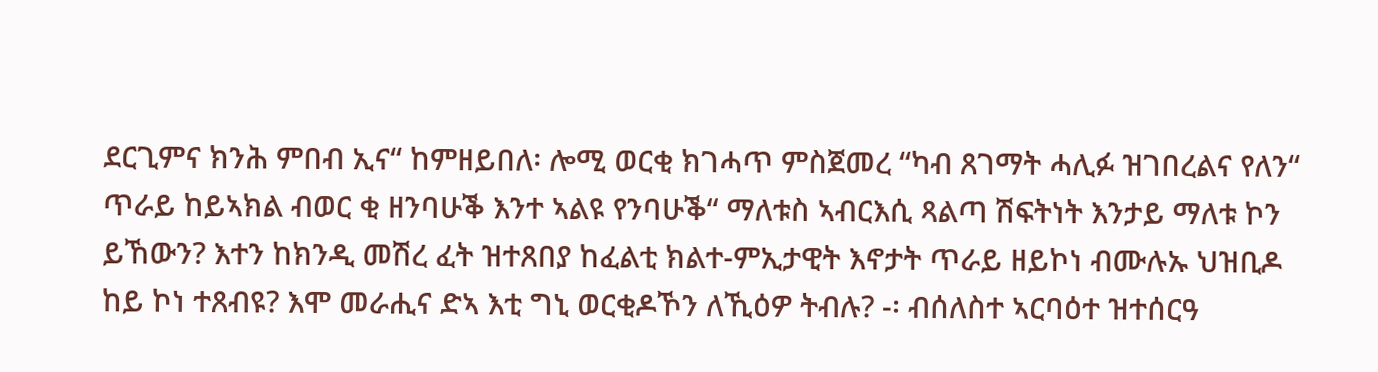ደርጊምና ክንሕ ምበብ ኢና“ ከምዘይበለ፡ ሎሚ ወርቂ ክገሓጥ ምስጀመረ “ካብ ጸገማት ሓሊፉ ዝገበረልና የለን“ ጥራይ ከይኣክል ብወር ቂ ዘንባሁቕ እንተ ኣልዩ የንባሁቕ“ ማለቱስ ኣብርእሲ ጻልጣ ሽፍትነት እንታይ ማለቱ ኮን ይኸውን? እተን ከክንዲ መሽረ ፈት ዝተጸበያ ከፈልቲ ክልተ-ምኢታዊት እኖታት ጥራይ ዘይኮነ ብሙሉኡ ህዝቢዶ ከይ ኮነ ተጸብዩ? እሞ መራሒና ድኣ እቲ ግኒ ወርቂዶኾን ለኺዕዎ ትብሉ? -፡ ብሰለስተ ኣርባዕተ ዝተሰርዓ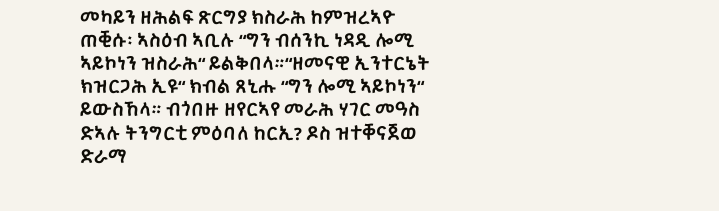መካይን ዘሕልፍ ጽርግያ ክስራሕ ከምዝረኣዮ ጠቒሱ፡ ኣስዕብ ኣቢሉ “ግን ብሰንኪ ነዳዲ ሎሚ ኣይኮነን ዝስራሕ“ ይልቅበላ።“ዘመናዊ ኢንተርኔት ክዝርጋሕ ኢዩ“ ክብል ጸኒሑ “ግን ሎሚ ኣይኮነን“ ይውስኸላ። ብጎበዙ ዘየርኣየ መራሕ ሃገር መዓስ ድኣሉ ትንግርቲ ምዕባለ ከርኢ? ዶስ ዝተቐናጀወ ድራማ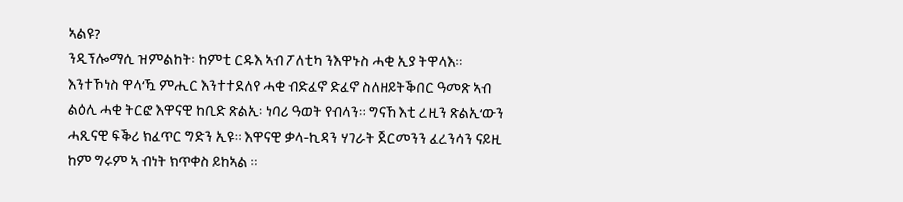ኣልዩ?
ንዲፕሎማሲ ዝምልከት፡ ከምቲ ርዱእ ኣብ ፖለቲካ ንእዋኑስ ሓቂ ኢያ ትዋላእ። እንተኾነስ ዋላ‘ዃ ምሒር እንተተደለየ ሓቂ ብድፈኖ ድፈኖ ስለዘይትቕበር ዓመጽ ኣብ ልዕሊ ሓቂ ትርፎ እዋናዊ ከቢድ ጽልኢ፡ ነባሪ ዓወት የብላን። ግናኸ እቲ ረዚን ጽልኢ‘ውን ሓጺናዊ ፍቕሪ ክፈጥር ግድን ኢዩ። እዋናዊ ቃላ-ኪዳን ሃገራት ጀርመንን ፈረንሳን ናይዚ ከም ግሩም ኣ ብነት ክጥቀስ ይከኣል ።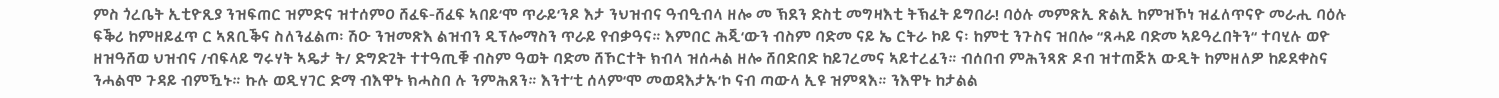ምስ ጎረቤት ኢቲዮጺያ ንዝፍጠር ዝምድና ዝተሰምዐ ሸፈፍ-ሸፈፍ ኣበይ‘ሞ ጥራይ‘ንዶ እታ ንህዝብና ዓብዒብላ ዘሎ መ ኽደን ድስቲ መግዛእቲ ትኽፈት ይግበራ! ባዕሉ መምጽኢ ጽልኢ ከምዝኾነ ዝፈለጥናዮ መራሒ ባዕሉ ፍቕሪ ከምዘይፈጥ ር ኣጸቢቕና ስለንፈልጦ፡ ሽዑ ንዝመጽእ ልዝብን ዲፕሎማስን ጥራይ የብቃዓና። እምበር ሕጂ‘ውን ብስም ባድመ ናይ ኤ ርትራ ኮይ ና፡ ከምቲ ንጉስና ዝበሎ “ጸሓይ ባድመ ኣይዓረበትን“ ተባሂሉ ወዮ ዘዝዓሸወ ህዝብና /ብፍላይ ግሩሃት ኣዴታ ት/ ድግድጊት ተተዓጢቑ ብስም ዓወት ባድመ ሸኾርተት ክብላ ዝሰሓል ዘሎ ሸበድበድ ከይገረመና ኣይተረፈን። ብሰበብ ምሕንጻጽ ዶብ ዝተጠጅአ ውዲት ከምዘለዎ ከይደቀስና ንሓልሞ ጉዳይ ብምዃኑ። ኩሉ ወዲሃገር ድማ ብእዋኑ ክሓስበ ሉ ንምሕጸን። እንተ‘ቲ ሰላም‘ሞ መወዳእታኡ‘ኮ ናብ ጣውላ ኢዩ ዝምጻእ። ንእዋኑ ከታልል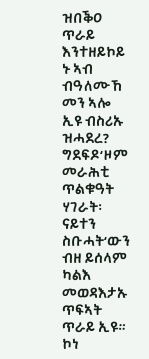ዝበቕዐ ጥራይ እንተዘይኮይ ኑ ኣብ ብዓለሙኸ መን ኣሎ ኢዩ ብስሪኡ ዝሓደረ? ግደፍዶ‘ዞም መራሕቲ ጥልቁዓት ሃገራት፡ ናይተን ስቡሓት‘ውን ብዘ ይሰላም ካልእ መወዳእታኡ ጥፍኣት ጥራይ ኢዩ። ኮነ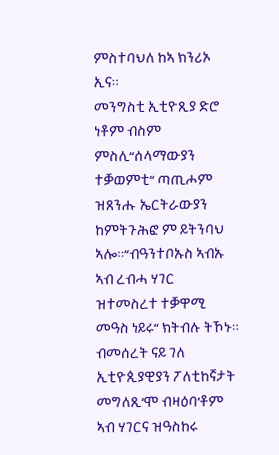ምስተባህለ ከኣ ክንሪኦ ኢና።
መንግስቲ ኢቲዮጺያ ድሮ ነቶም ብስም ምስሊ“ሰላማውያን ተቓወምቲ“ ጣጢሖም ዝጸንሑ ኤርትራውያን ከምትጉሕፎ ም ይትንባህ ኣሎ።“ብዓንተቦኡስ ኣብኡ ኣብ ረብሓ ሃገር ዝተመስረተ ተቓዋሚ መዓስ ነይሩ“ ክትብሉ ትኾኑ። ብመሰረት ናይ ገለ ኢቲዮጲያዊያን ፖለቲከኛታት መግለጺ‘ሞ ብዛዕባ‘ቶም ኣብ ሃገርና ዝዓስከሩ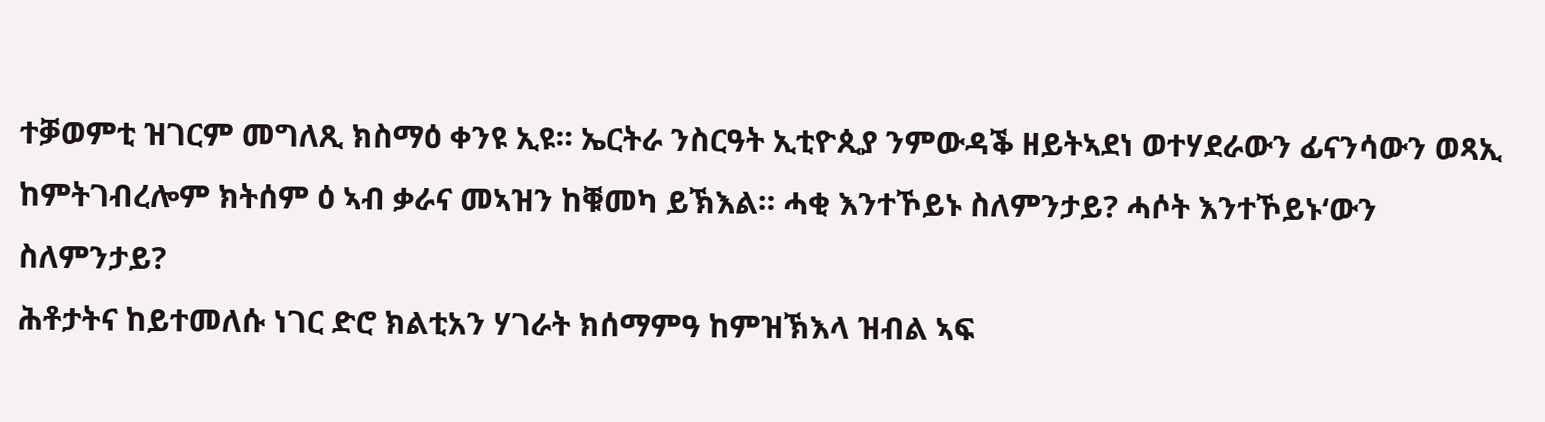ተቓወምቲ ዝገርም መግለጺ ክስማዕ ቀንዩ ኢዩ። ኤርትራ ንስርዓት ኢቲዮጲያ ንምውዳቕ ዘይትኣደነ ወተሃደራውን ፊናንሳውን ወጻኢ ከምትገብረሎም ክትሰም ዕ ኣብ ቃራና መኣዝን ከቑመካ ይኽእል። ሓቂ እንተኾይኑ ስለምንታይ? ሓሶት እንተኾይኑ‘ውን ስለምንታይ?
ሕቶታትና ከይተመለሱ ነገር ድሮ ክልቲአን ሃገራት ክሰማምዓ ከምዝኽእላ ዝብል ኣፍ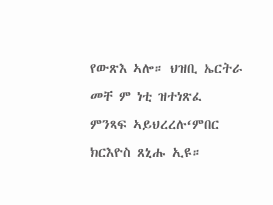የውጽእ ኣሎ። ህዝቢ ኤርትራ መቸ ም ነቲ ዝተነጽፈ ምንጻፍ ኣይህረረሉ‘ምበር ክርእዮስ ጸኒሑ ኢዩ።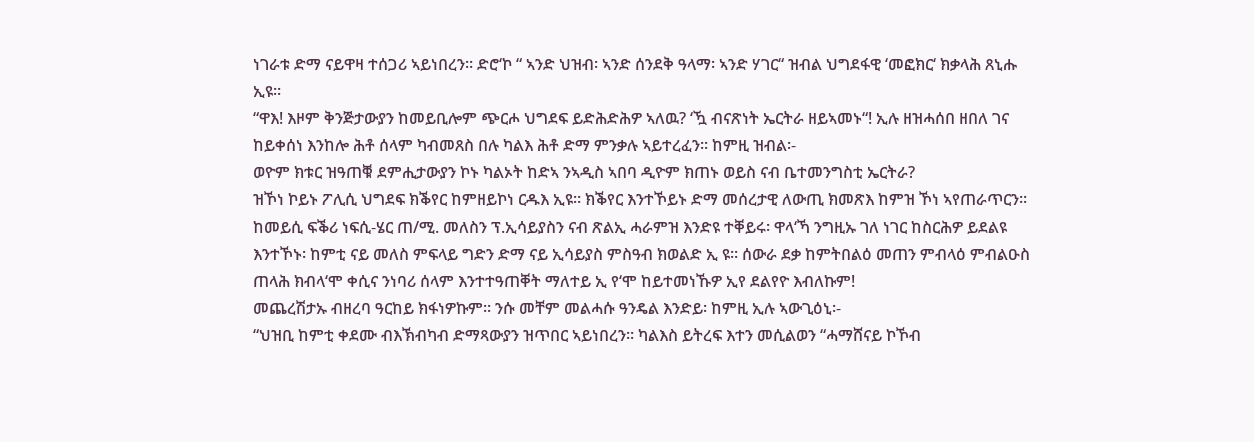ነገራቱ ድማ ናይዋዛ ተሰጋሪ ኣይነበረን። ድሮ‘ኮ “ ኣንድ ህዝብ፡ ኣንድ ሰንደቅ ዓላማ፡ ኣንድ ሃገር“ ዝብል ህግደፋዊ ‘መፎክር‘ ክቃላሕ ጸኒሑ ኢዩ።
“ዋእ! እዞም ቅንጅታውያን ከመይቢሎም ጭርሖ ህግደፍ ይድሕድሕዎ ኣለዉ? ‘ዃ ብናጽነት ኤርትራ ዘይኣመኑ“! ኢሉ ዘዝሓሰበ ዘበለ ገና ከይቀሰነ እንከሎ ሕቶ ሰላም ካብመጸስ በሉ ካልእ ሕቶ ድማ ምንቃሉ ኣይተረፈን። ከምዚ ዝብል፡-
ወዮም ክቱር ዝዓጠቑ ደምሒታውያን ኮኑ ካልኦት ከድኣ ንኣዲስ ኣበባ ዲዮም ክጠኑ ወይስ ናብ ቤተመንግስቲ ኤርትራ?
ዝኾነ ኮይኑ ፖሊሲ ህግደፍ ክቕየር ከምዘይኮነ ርዱእ ኢዩ። ክቕየር እንተኾይኑ ድማ መሰረታዊ ለውጢ ክመጽእ ከምዝ ኾነ ኣየጠራጥርን። ከመይሲ ፍቕሪ ነፍሲ-ሄር ጠ/ሚ. መለስን ፕ.ኢሳይያስን ናብ ጽልኢ ሓራምዝ እንድዩ ተቐይሩ፡ ዋላ‘ኻ ንግዚኡ ገለ ነገር ከስርሕዎ ይደልዩ እንተኾኑ፡ ከምቲ ናይ መለስ ምፍላይ ግድን ድማ ናይ ኢሳይያስ ምስዓብ ክወልድ ኢ ዩ። ሰውራ ደቃ ከምትበልዕ መጠን ምብላዕ ምብልዑስ ጠላሕ ክብላ‘ሞ ቀሲና ንነባሪ ሰላም እንተተዓጠቐት ማለተይ ኢ የ‘ሞ ከይተመነኹዎ ኢየ ደልየዮ እብለኩም!
መጨረሽታኡ ብዘረባ ዓርከይ ክፋነዎኩም። ንሱ መቸም መልሓሱ ዓንዴል እንድይ፡ ከምዚ ኢሉ ኣውጊዕኒ፡-
“ህዝቢ ከምቲ ቀደሙ ብእኽብካብ ድማጻውያን ዝጥበር ኣይነበረን። ካልእስ ይትረፍ እተን መሲልወን “ሓማሸናይ ኮኾብ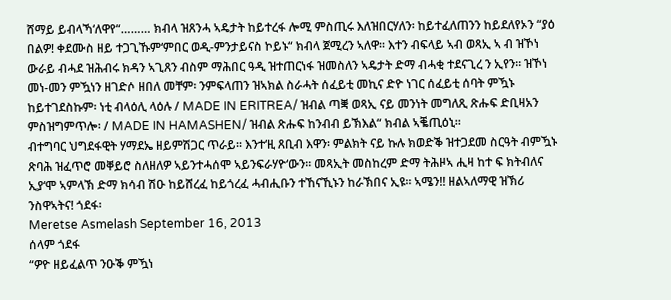ሸማይ ይብላኻ‘ለዋየ“……… ክብላ ዝጸንሓ ኣዴታት ከይተረፋ ሎሚ ምስጢሩ እለዝበርሃለን፡ ከይተፈለጠንን ከይደለየኦን “ያዕ በልዎ! ቀደሙስ ዘይ ተጋጊኹም‘ምበር ወዲ-ምንታይናስ ኮይኑ“ ክብላ ጀሚረን ኣለዋ። እተን ብፍላይ ኣብ ወጻኢ ኣ ብ ዝኾነ ውራይ ብሓደ ዝሕብሩ ክዳን ኣጊጸን ብስም ማሕበር ዓዲ ዝተጠርነፋ ዝመስለን ኣዴታት ድማ ብሓቂ ተደናጊረ ን ኢየን። ዝኾነ መነ-መን ምዃነን ዘገድሶ ዘበለ መቸም፡ ንምፍላጠን ዝኣክል ስራሓት ሰፈይቲ መኪና ድዮ ነገር ሰፈይቲ ሰባት ምዃኑ ከይተገደስኩም፡ ነቲ ብላዕሊ ላዕሉ / MADE IN ERITREA/ ዝብል ጣቛ ወጻኢ ናይ መንነት መግለጺ ጽሑፍ ድቢዛአን ምስዝግምጥሎ፡ / MADE IN HAMASHEN/ ዝብል ጽሑፍ ከንብብ ይኽእል“ ክብል ኣቘጢዕኒ።
ብተግባር ህግደፋዊት ሃማደኤ ዘይምሽጋር ጥራይ። እንተ‘ዚ ጸቢብ እዋን፡ ምልክት ናይ ኩሉ ክወድቕ ዝተጋደመ ስርዓት ብምዃኑ ጽባሕ ዝፈጥሮ መቐይሮ ስለዘለዎ ኣይንተሓሰሞ ኣይንፍራሃዮ‘ውን። መጻኢት መስከረም ድማ ትሕዞኣ ሒዛ ከተ ፍ ክትብለና ኢያ‘ሞ ኣምላኽ ድማ ክሳብ ሽዑ ከይሸረፈ ከይጎረፈ ሓብሒቡን ተኸናኺኑን ከራኽበና ኢዩ። ኣሜን!! ዘልኣለማዊ ዝኽሪ ንስዋኣትና! ጎደፋ፡
Meretse Asmelash September 16, 2013
ሰላም ጎደፋ
“ዎዮ ዘይፈልጥ ንዑቕ ምዃነ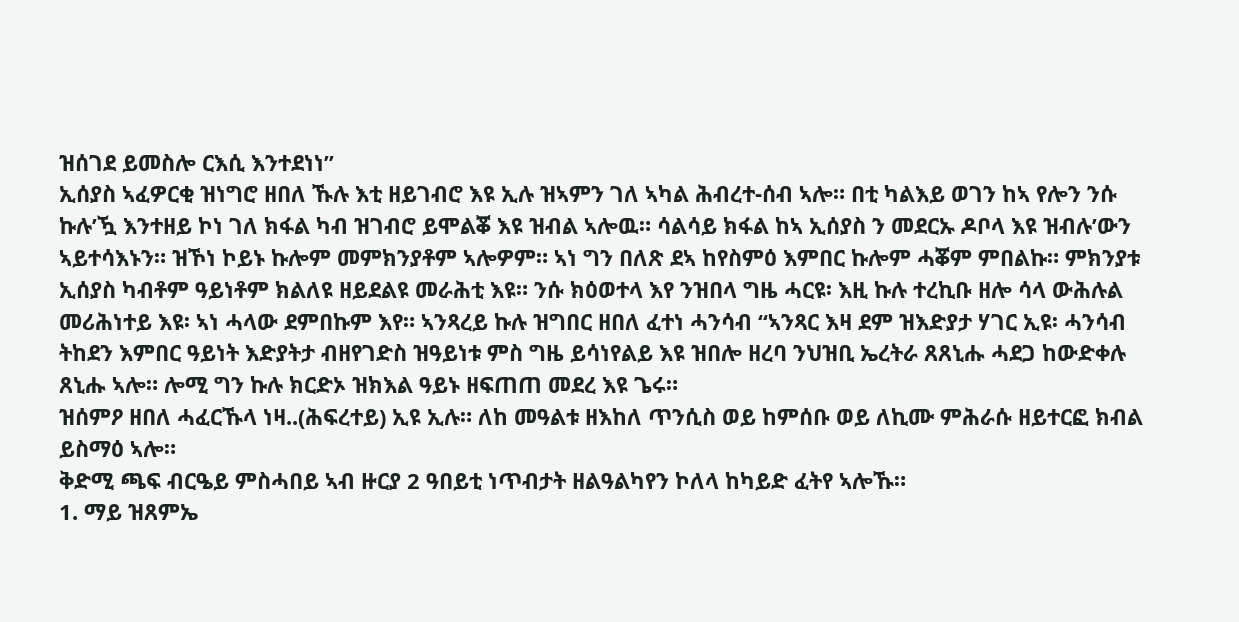ዝሰገደ ይመስሎ ርእሲ እንተደነነ”
ኢሰያስ ኣፈዎርቂ ዝነግሮ ዘበለ ኹሉ እቲ ዘይገብሮ እዩ ኢሉ ዝኣምን ገለ ኣካል ሕብረተ-ሰብ ኣሎ። በቲ ካልእይ ወገን ከኣ የሎን ንሱ ኩሉ’ዃ እንተዘይ ኮነ ገለ ክፋል ካብ ዝገብሮ ይሞልቖ እዩ ዝብል ኣሎዉ። ሳልሳይ ክፋል ከኣ ኢሰያስ ን መደርኡ ዶቦላ እዩ ዝብሉ’ውን ኣይተሳእኑን። ዝኾነ ኮይኑ ኩሎም መምክንያቶም ኣሎዎም። ኣነ ግን በለጽ ደኣ ከየስምዕ እምበር ኩሎም ሓቖም ምበልኩ። ምክንያቱ ኢሰያስ ካብቶም ዓይነቶም ክልለዩ ዘይደልዩ መራሕቲ እዩ። ንሱ ክዕወተላ እየ ንዝበላ ግዜ ሓርዩ፡ እዚ ኩሉ ተረኪቡ ዘሎ ሳላ ውሕሉል መሪሕነተይ እዩ፡ ኣነ ሓላው ደምበኩም እየ። ኣንጻረይ ኩሉ ዝግበር ዘበለ ፈተነ ሓንሳብ “ኣንጻር እዛ ደም ዝእድያታ ሃገር ኢዩ፡ ሓንሳብ ትከደን እምበር ዓይነት እድያትታ ብዘየገድስ ዝዓይነቱ ምስ ግዜ ይሳነየልይ እዩ ዝበሎ ዘረባ ንህዝቢ ኤረትራ ጸጸኒሑ ሓደጋ ከውድቀሉ ጸኒሑ ኣሎ። ሎሚ ግን ኩሉ ክርድኦ ዝክእል ዓይኑ ዘፍጠጠ መደረ እዩ ጌሩ።
ዝሰምዖ ዘበለ ሓፈርኹላ ነዛ..(ሕፍረተይ) ኢዩ ኢሉ። ለከ መዓልቱ ዘእከለ ጥንሲስ ወይ ከምሰቡ ወይ ለኪሙ ምሕራሱ ዘይተርፎ ክብል ይስማዕ ኣሎ።
ቅድሚ ጫፍ ብርዔይ ምስሓበይ ኣብ ዙርያ 2 ዓበይቲ ነጥብታት ዘልዓልካየን ኮለላ ከካይድ ፈትየ ኣሎኹ።
1. ማይ ዝጸምኤ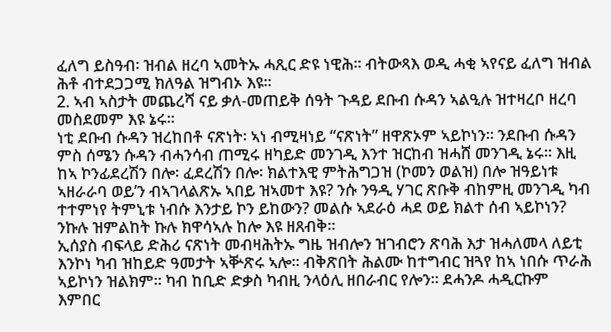ፈለግ ይስዓብ፡ ዝብል ዘረባ ኣመትኡ ሓጺር ድዩ ነዊሕ። ብትውጻእ ወዲ ሓቂ ኣየናይ ፈለግ ዝብል ሕቶ ብተደጋጋሚ ክለዓል ዝግብኦ እዩ።
2. ኣብ ኣስታት መጨረሻ ናይ ቃለ-መጠይቅ ሰዓት ጉዳይ ደቡብ ሱዳን ኣልዒሉ ዝተዛረቦ ዘረባ መስደመም እዩ ኔሩ።
ነቲ ደቡብ ሱዳን ዝረከበቶ ናጽነት፡ ኣነ ብሚዛነይ “ናጽነት” ዘዋጽኦም ኣይኮነን። ንደቡብ ሱዳን ምስ ሰሜን ሱዳን ብሓንሳብ ጠሚሩ ዘካይድ መንገዲ እንተ ዝርከብ ዝሓሸ መንገዲ ኔሩ። እዚ ከኣ ኮንፊደረሽን በሎ፡ ፈደረሽን በሎ፡ ክልተእዊ ምትሕግጋዝ (ኮመን ወልዝ) በሎ ዝዓይነቱ ኣዘራራባ ወይ’ን ብኣገላልጽኡ ኣበይ ዝኣመተ እዩ? ንሱ ንዓዲ ሃገር ጽቡቅ ብከምዚ መንገዲ ካብ ተተምነየ ትምኒቱ ነብሱ እንታይ ኮን ይከውን? መልሱ ኣደራዕ ሓደ ወይ ክልተ ሰብ ኣይኮነን? ንኩሉ ዝምልከት ኩሉ ክዋሳኣሉ ከሎ እዩ ዘጸብቅ።
ኢሰያስ ብፍላይ ድሕሪ ናጽነት መብዛሕትኡ ግዜ ዝብሎን ዝገብሮን ጽባሕ እታ ዝሓለመላ ለይቲ እንኮነ ካብ ዝከይድ ዓመታት ኣቝጽሩ ኣሎ። ብቅጽበት ሕልሙ ከተግብር ዝጓየ ከኣ ነበሱ ጥራሕ ኣይኮነን ዝልክም። ካብ ከቢድ ድቃስ ካብዚ ንላዕሊ ዘበራብር የሎን። ደሓንዶ ሓዲርኩም እምበር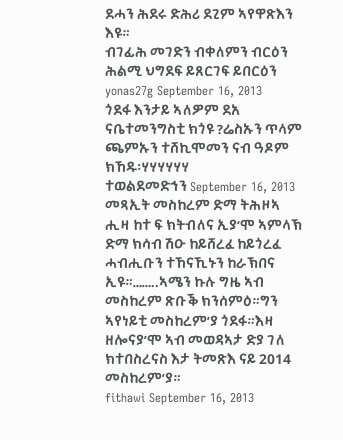ደሓን ሕደሩ ድሕሪ ደጊም ኣየዋጽእን እዩ።
ብገፊሕ መገድን ብቀለምን ብርዕን
ሕልሚ ህግደፍ ይጸርገፍ ይበርዕን
yonas27g September 16, 2013
ጎደፋ እንታይ ኣለዎም ደአ ናቤተመንግስቲ ክጎዩ ?ሬስኡን ጥላም ጫምኡን ተሸኪሞመን ናብ ዓዶም ክኸዱ፡ሃሃሃሃሃሃ
ተወልደመድኅን September 16, 2013
መጻኢት መስከረም ድማ ትሕዞኣ ሒዛ ከተ ፍ ክትብለና ኢያ‘ሞ ኣምላኽ ድማ ክሳብ ሽዑ ከይሸረፈ ከይጎረፈ ሓብሒቡን ተኸናኺኑን ከራኽበና ኢዩ።……..ኣሜን ኩሉ ግዜ ኣብ መስከረም ጽቡቕ ክንሰምዕ።ግን ኣየነይቲ መስከረም’ያ ጎደፋ።እዛ ዘሎናያ’ሞ ኣብ መወዳኣታ ድያ ገለ ክተበስረናስ እታ ትመጽእ ናይ 2014 መስከረም’ያ።
fithawi September 16, 2013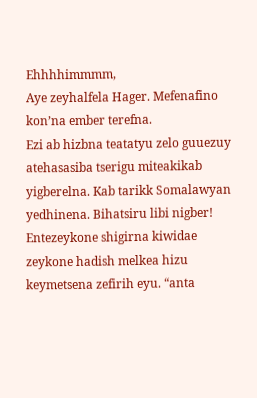Ehhhhimmmm,
Aye zeyhalfela Hager. Mefenafino kon’na ember terefna.
Ezi ab hizbna teatatyu zelo guuezuy atehasasiba tserigu miteakikab yigberelna. Kab tarikk Somalawyan yedhinena. Bihatsiru libi nigber! Entezeykone shigirna kiwidae zeykone hadish melkea hizu keymetsena zefirih eyu. “anta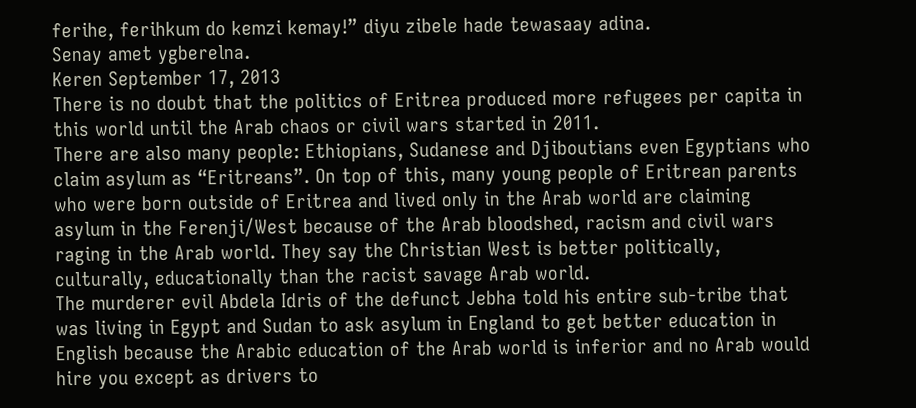ferihe, ferihkum do kemzi kemay!” diyu zibele hade tewasaay adina.
Senay amet ygberelna.
Keren September 17, 2013
There is no doubt that the politics of Eritrea produced more refugees per capita in this world until the Arab chaos or civil wars started in 2011.
There are also many people: Ethiopians, Sudanese and Djiboutians even Egyptians who claim asylum as “Eritreans”. On top of this, many young people of Eritrean parents who were born outside of Eritrea and lived only in the Arab world are claiming asylum in the Ferenji/West because of the Arab bloodshed, racism and civil wars raging in the Arab world. They say the Christian West is better politically, culturally, educationally than the racist savage Arab world.
The murderer evil Abdela Idris of the defunct Jebha told his entire sub-tribe that was living in Egypt and Sudan to ask asylum in England to get better education in English because the Arabic education of the Arab world is inferior and no Arab would hire you except as drivers to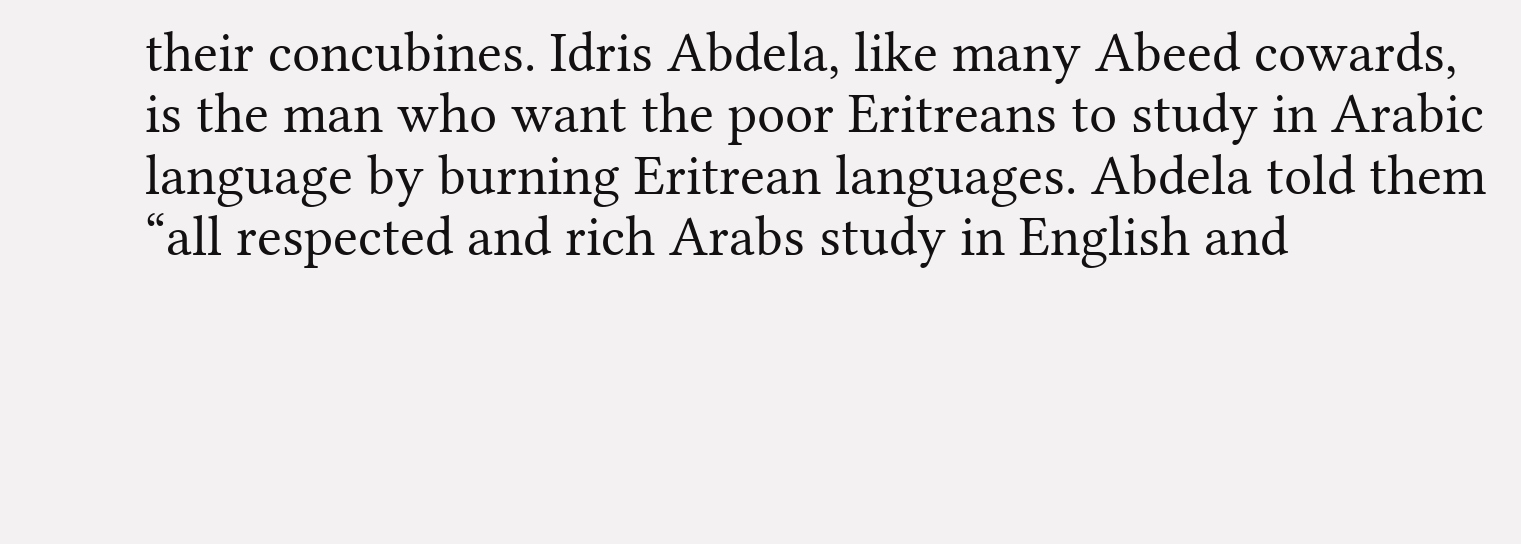their concubines. Idris Abdela, like many Abeed cowards, is the man who want the poor Eritreans to study in Arabic language by burning Eritrean languages. Abdela told them “all respected and rich Arabs study in English and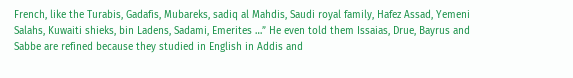French, like the Turabis, Gadafis, Mubareks, sadiq al Mahdis, Saudi royal family, Hafez Assad, Yemeni Salahs, Kuwaiti shieks, bin Ladens, Sadami, Emerites …” He even told them Issaias, Drue, Bayrus and Sabbe are refined because they studied in English in Addis and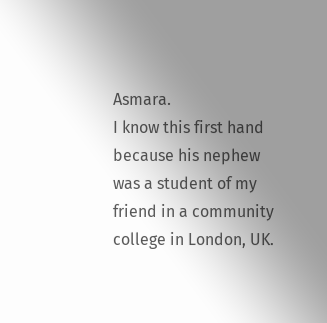Asmara.
I know this first hand because his nephew was a student of my friend in a community college in London, UK.